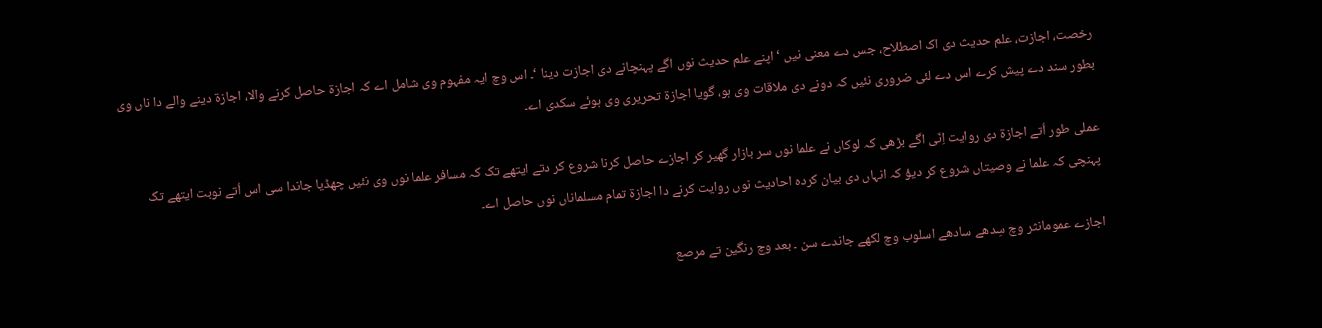رخصت، اجازت، علم حدیث دی اک اصطلاح، جس دے معنی نيں ‘ اپنے علم حدیث نوں اگے پہنچانے دی اجازت دینا ‘۔ اس وچ ایہ مفہوم وی شامل اے کہ اجازۃ حاصل کرنے والا، اجازۃ دینے والے دا ناں وی بطور سند دے پیش کرے اس دے لئی ضروری نئيں کہ دونے دی ملاقات وی ہو، گویا اجازۃ تحریری وی ہوئے سکدی اے۔

عملی طور اُتے اجازۃ دی روایت اِنّی اگے بڑھی کہ لوکاں نے علما نوں سر بازار گھیر کر اجازے حاصل کرنا شروع کر دتے ایتھے تک کہ مسافر علما نوں وی نئيں چھڈیا جاندا سی اس اُتے نوبت ایتھے تک پہنچی کہ علما نے وصیتاں شروع کر دیؤ کہ انہاں دی بیان کردہ احادیث نوں روایت کرنے دا اجازۃ تمام مسلماناں نوں حاصل اے۔

اجازے عمومانثر وچ سِدھے سادھے اسلوب وچ لکھے جاندے سن ۔ بعد وچ رنگین تے مرصع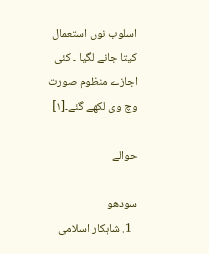اسلوب نوں استعمال کيتا جانے لگیا ۔ کئی اجازے منظوم صورت وچ وی لکھے گئے۔[۱]

حوالے

سودھو
  1. شاہکار اسلامی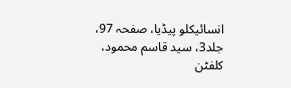انسائیکلو پیڈیا، صفحہ 97، جلد3، سید قاسم محمود، کلفٹن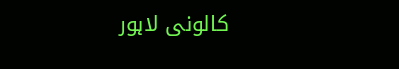کالونی لاہور